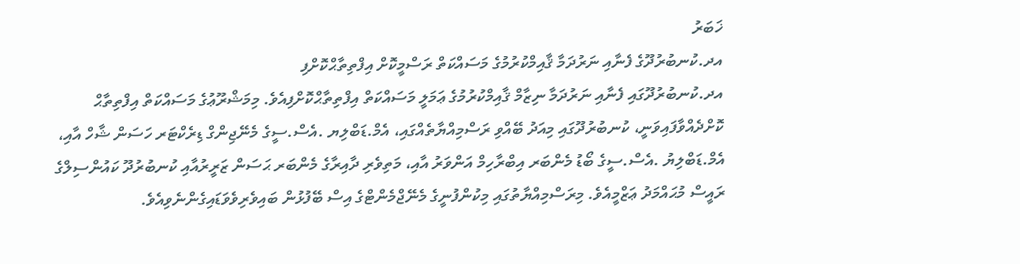ޚަބަރު
އދ.ކުނބުރުދޫގެ ފެނާއި ނަރުދަމާ ޤާއިމްކުރުމުގެ މަސައްކަތް ރަސްމީކޮށް އިފްތިތާޙްކޮށްފި
އދ.ކުނބުރުދޫގައި ފެނާއި ނަރުދަމާ ނިޒާމް ޤާއިމްކުރުމުގެ ޢަމަލީ މަސައްކަތް އިފްތިތާޙްކޮށްފިއެވެ. މިމަޝްރޫޢުގެ މަސައްކަތް އިފްތިތާޙް ކޮށްދެއްވާފައިވަނީ، ކުނބުރުދޫގައި މިއަދު ބޭއްވި ރަސްމިއްޔާތެއްގައި، އެމް.ޑަބްލިޔ .އެސް.ސީގެ މެނޭޖިންގް ޑިރެކްޓަރ ހަސަން ޝާހް އާއި، އެމް.ޑަބްލިޔު .އެސް.ސީގެ ބޯޑު މެންބަރ އިބްރާހިމް އަންވަރު އާއި، މަތިވެރި ދާއިރާގެ މެންބަރ ޙަސަން ޒަރީރުއާއި ކުނބުރުދޫ ކައުންސިލްގެ ރައީސް މުޙައްމަދު ޢަޒްމީއެވެ. މިރަސްމިއްޔާތުގައި މިކުންފުނީގެ މެނޭޖްމެންޓްގެ އިސް ބޭފުޅުން ބައިވެރިވެވަޑައިގެންނެވިއެވެ.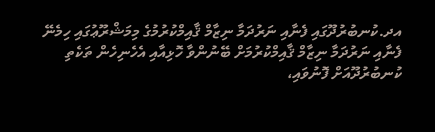އދ.ކުނބުރުދޫގައި ފެނާއި ނަރުދަމާ ނިޒާމް ޤާއިމްކުރުމުގެ މިމަޝްރޫޢުގައި ހިމެނޭ ފެނާއި ނަރުދަމާ ނިޒާމް ޤާއިމްކުރުމަށް ބޭނުންވާ ހޮޅިއާއި އެހެނިހެން ތަކެތި ކުނބުރުދޫއަށް ފޮނުވައި،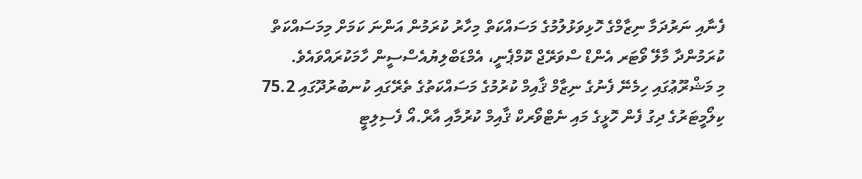ފެނާއި ނަރުދަމާ ނިޒާމްގެ ހޮޅިވަޅުލުމުގެ މަސައްކަތް މިހާރު ކުރަމުން އަންނަ ކަމަށް މިމަސައްކަތް ކުރަމުންދާ މާލޭ ވޯޓަރ އެންޑް ސްވަރޭޖް ކޮމްޕެނީ، އެމްޑަބްލިޔުއެސްސީން ހާމަކުރައްވައެވެ.
މި މަޝްރޫޢުގައި ހިމެނޭ ފެނުގެ ނިޒާމް ޤާއިމް ކުރުމުގެ މަސައްކަތުގެ ތެރޭގައި ކުނބުރުދޫގައި 75.2 ކިލޯމީޓަރުގެ ދިގު ފެން ހޮޅީގެ މައި ނެޓްވޯރކް ޤާއިމް ކުރުމާއި އާރް.އޯ ފެސިލިޓީ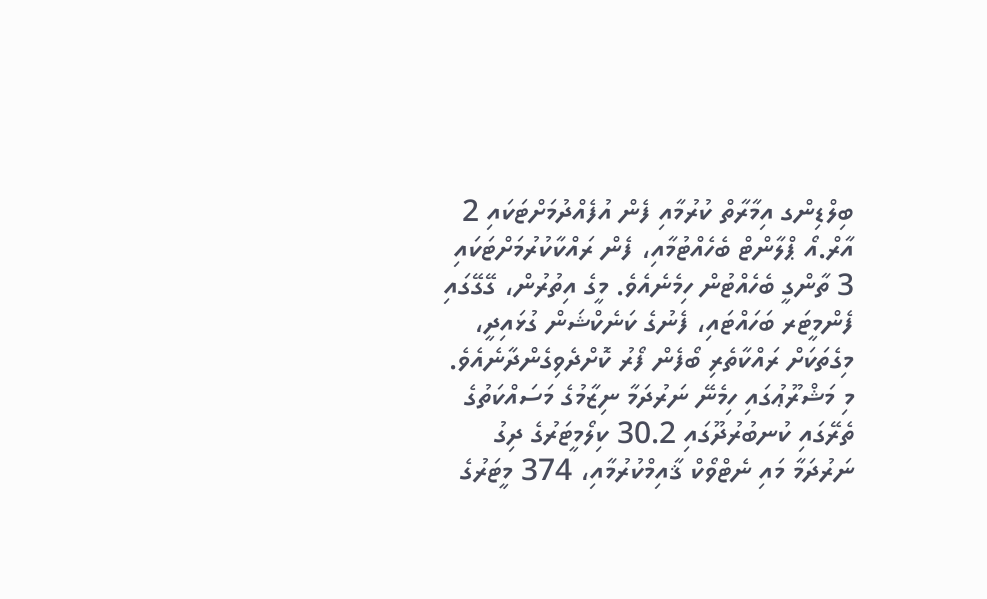ބިލްޑިންގ އިމާރާތް ކުރުމާއި ފެން އުފެއްދުމަށްޓަކައި 2 އާރް.އޯ ޕްލާންޓް ބެހެއްޓުމާއި، ފެން ރައްކާކުރުމަށްޓަކައި 3 ތާންގީ ބެހެއްޓުން ހިމެނެއެވެ. މީގެ އިތުރުން، ގޭގޭގައި ފެންމީޓަރ ބަހައްޓައި، ފެނުގެ ކަނެކްޝަން ގުޅައިދީ، މިގެތަކަށް ރައްކާތެރި ބޯފެން ފޯރު ކޮށްދެވިގެންދާނެއެވެ.
މި މަޝްރޫޢުގައި ހިމެނޭ ނަރުދަމާ ނިޒާމުގެ މަސައްކަތުގެ ތެރޭގައި ކުނބުރުދޫގައި 30.2 ކިލޯމީޓަރުގެ ދިގު ނަރުދަމާ މައި ނެޓްވޯކް ޤާއިމްކުރުމާއި، 374 މީޓަރުގެ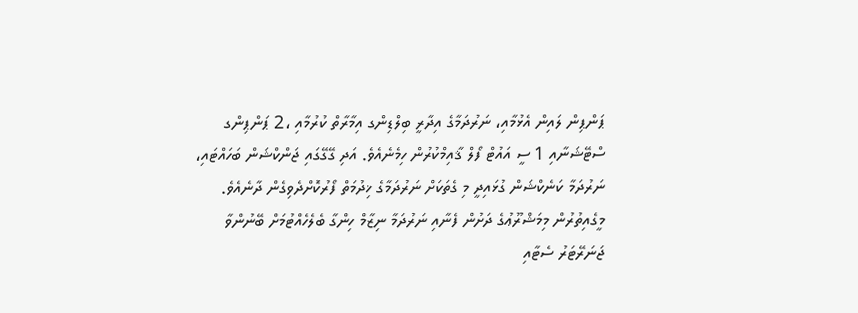ޕަންޕިން ލައިން އެޅުމާއި، ނަރުދަމާގެ އިދާރީ ބިލްޑިންގ އިމާރާތް ކުރުމާއި ،2 ޕަންޕިންގ ސްޓޭޝަނާއި 1 ސީ އައުޓް ފޯލް ޤާއިމްކުރުން ހިމެނެއެވެ. އަދި ގޭގޭގައި ޖަންކްޝަން ބަހައްޓައި، ނަރުދަމާ ކަނެކްޝަން ގުޅައިދީ މި ގެތަކަށް ނަރުދަމާގެ ޚިދުމަތް ފޯރުކޮށްދެވިގެން ދާނެއެވެ. މީގެއިތުރުން މިމަޝްރޫޢުގެ ދަށުން ފެނާއި ނަރުދަމާ ނިޒާމް ހިންގާ ބެލެހެއްޓުމަށް ބޭނުންވާ ޖަނަރޭޓަރު ސެޓާއި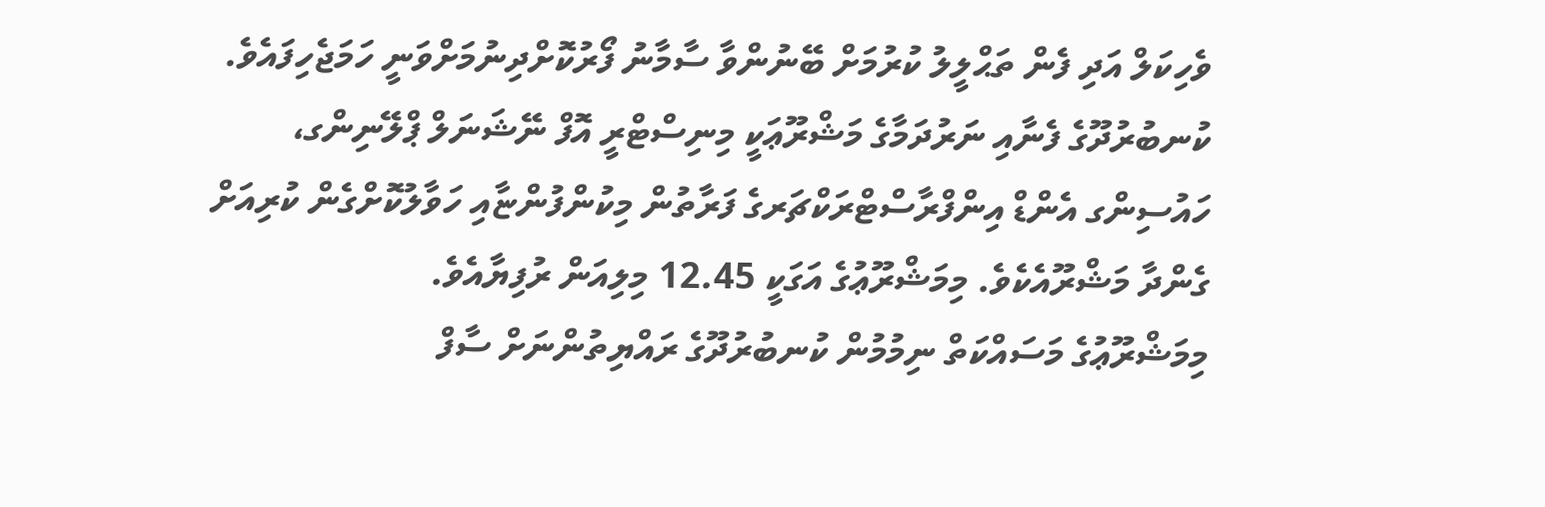ވެހިކަލް އަދި ފެން ތަޙްލީލު ކުރުމަށް ބޭނުންވާ ސާމާނު ފޯރުކޮށްދިނުމަށްވަނީ ހަމަޖެހިފައެވެ.
ކުނބުރުދޫގެ ފެނާއި ނަރުދަމާގެ މަޝްރޫޢަކީ މިނިސްޓްރީ އޮފް ނޭޝަނަލް ޕްލޭނިންގ، ހައުސިންގ އެންޑް އިންފްރާސްޓްރަކްޗަރގެ ފަރާތުން މިކުންފުންޏާއި ހަވާލުކޮށްގެން ކުރިއަށް ގެންދާ މަޝްރޫއެކެވެ. މިމަޝްރޫޢުގެ އަގަކީ 12.45 މިލިއަން ރުފިޔާއެވެ.
މިމަޝްރޫޢުގެ މަސައްކަތް ނިމުމުން ކުނބުރުދޫގެ ރައްޔިތުންނަށް ސާފް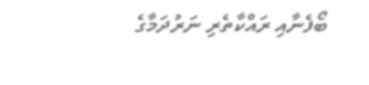ބޯފެނާއި ރައްކާތެރި ނަރުދަމާގެ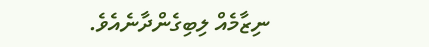ނިޒާމެއް ލިބިގެންދާނެއެވެ.